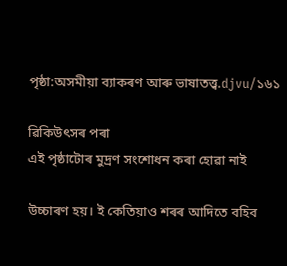পৃষ্ঠা:অসমীয়া ব্যাকৰণ আৰু ভাষাতত্ত্ব.djvu/১৬১

ৱিকিউৎসৰ পৰা
এই পৃষ্ঠাটোৰ মুদ্ৰণ সংশোধন কৰা হোৱা নাই

উচ্চাৰণ হয়। ই কেতিয়াও শৰৰ আদিতে বহিব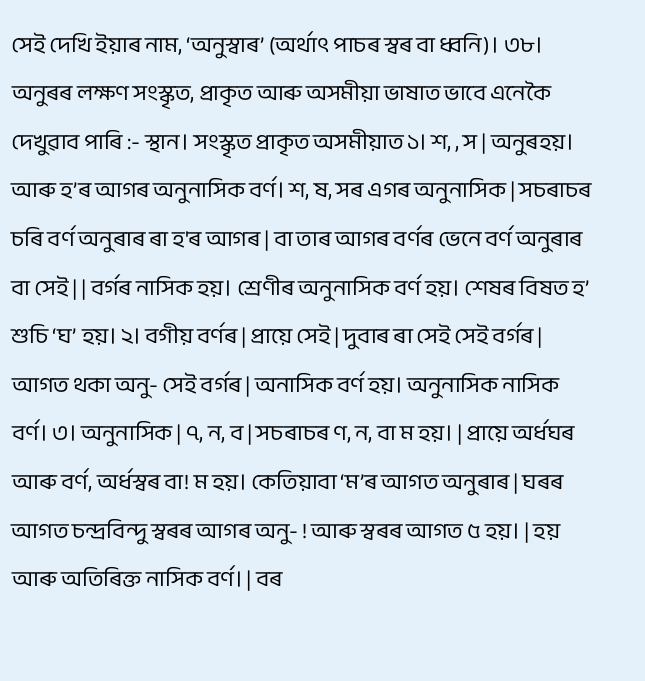সেই দেখি ইয়াৰ নাম, ‘অনুস্বাৰ’ (অর্থাৎ পাচৰ স্বৰ বা ধ্বনি)। ৩৮। অনুৰৰ লক্ষণ সংস্কৃত, প্রাকৃত আৰু অসমীয়া ভাষাত ভাবে এনেকৈ দেখুৱাব পাৰি :- স্থান। সংস্কৃত প্রাকৃত অসমীয়াত ১। শ, , স | অনুৰহয়। আৰু হ’ৰ আগৰ অনুনাসিক বর্ণ। শ, ষ, সৰ এগৰ অনুনাসিক | সচৰাচৰ চৰি বর্ণ অনুৰাৰ ৰা হ'ৰ আগৰ | বা তাৰ আগৰ বৰ্ণৰ ভেনে বর্ণ অনুৰাৰ বা সেই | | বৰ্গৰ নাসিক হয়। শ্ৰেণীৰ অনুনাসিক বর্ণ হয়। শেষৰ বিষত হ’ শুচি ‘ঘ’ হয়। ২। বগীয় বৰ্ণৰ | প্ৰায়ে সেই | দুবাৰ ৰা সেই সেই বৰ্গৰ | আগত থকা অনু- সেই বৰ্গৰ | অনাসিক বর্ণ হয়। অনুনাসিক নাসিক বর্ণ। ৩। অনুনাসিক | ৭, ন, ব | সচৰাচৰ ণ, ন, বা ম হয়। | প্রায়ে অর্ধঘৰ আৰু বর্ণ, অর্ধস্বৰ বা! ম হয়। কেতিয়াবা ‘ম’ৰ আগত অনুৰাৰ | ঘৰৰ আগত চন্দ্রবিন্দু স্বৰৰ আগৰ অনু- ! আৰু স্বৰৰ আগত ৫ হয়। | হয় আৰু অতিৰিক্ত নাসিক বর্ণ। | বৰ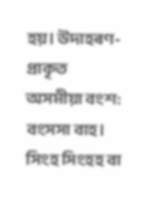হয়। উদাহৰণ- প্রাকৃত অসমীয়া বংশ: বংসসা বাহ। সিংহ সিংহহ বা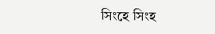সিংহে সিংহ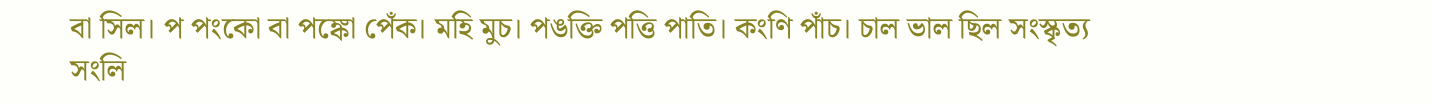বা সিল। প পংকো বা পঙ্কো পেঁক। মহি মুচ। পঙক্তি পত্তি পাতি। কংণি পাঁচ। চাল ভাল ছিল সংস্কৃত্য সংলি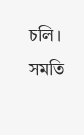চলি। সমতি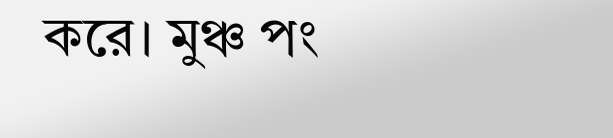করে। মুঞ্চ পং